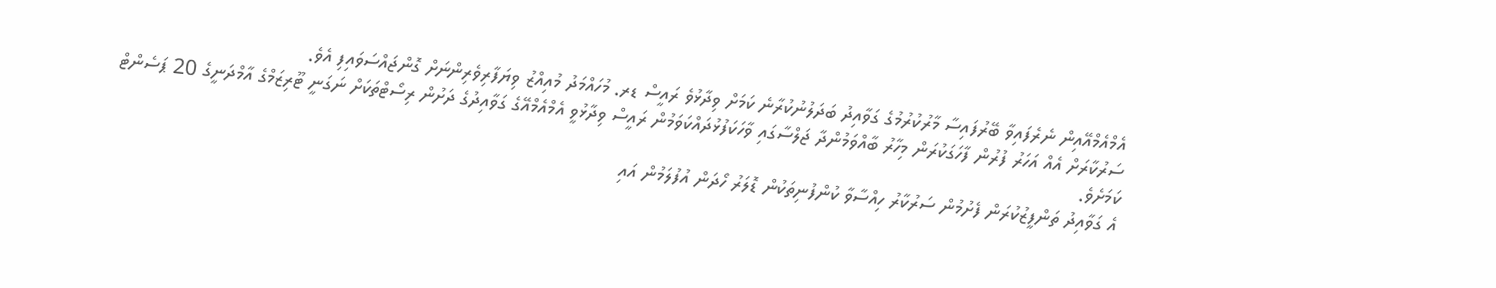އެމްއެމްއޭއިން ނެރެފައިވާ ބޭރުފައިސާ މާރުކުރުމުގެ ގަވާއިދު ބަދަލުނުކުރާނެ ކަމަށް ވިދާޅުވެ ރައީސް ޑރ. މުހައްމަދު މުއިއްޒު ވިޔަފާރިވެރިންނަށް ގޮންޖައްސަވައިފި އެވެ.
ސަރުކާރަށް އެއް އަހަރު ފުރުން ފާހަގަކުރަން މިހާރު ބާއްވަމުންދާ ޖަލްސާގައި ވާހަކަފުޅުދައްކަވަމުން ރައީސް ވިދާޅުވީ އެމްއެމްއޭގެ ގަވާއިދުގެ ދަށުން ރިސޯޓްތަކަށް ނަގަނީ ޓޫރިޒަމްގެ އާމްދަނީގެ 20 ޕަސެންޓް ކަމަށެވެ.
އެ ގަވާއިދު ތަންފީޒުކުރަން ފެށުމުން ސަރުކާރު ހިއްސާވާ ކުންފުނިތަކުން ޑޮލަރު ހޯދަން އުފުލަމުން އައި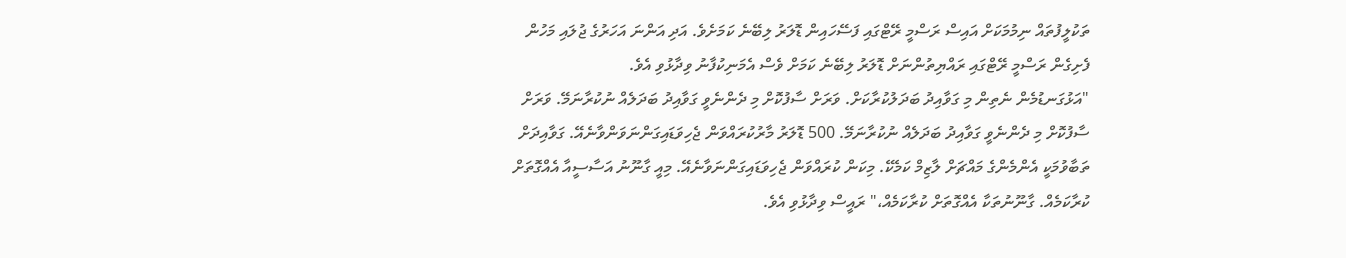ތަކުލީފުތައް ނިމުމަކަށް އައިސް ރަސްމީ ރޭޓްގައި ފަސޭހައިން ޑޮލަރު ލިބޭނެ ކަމަށެވެ. އަދި އަންނަ އަހަރުގެ ޖުލައި މަހުން ފެށިގެން ރަސްމީ ރޭޓްގައި ރައްޔިތުންނަށް ޑޮލަރު ލިބޭނެ ކަމަށް ވެސް އެމަނިކުފާނު ވިދާޅުވި އެވެ.
"އަޅުގަނޑުމެން ނެތިން މި ގަވާއިދު ބަދަލުކުރާކަށް. ވަރަށް ސާފުކޮށް މި ދެންނެވީ ގަވާއިދު ބަދަލެއް ނުކުރާނަމޭ. ވަރަށް ސާފުކޮށް މި ދެންނެވީ ގަވާއިދު ބަދަލެއް ނުކުރާނަމޭ. 500 ޑޮލަރު މާރުކުރައްވަން ޖެހިވަޑައިގަންނަވަންވާނެއޭ. ގަވާއިދަށް ތަބާވުމަކީ އެންމެންގެ މައްޗަށް ލާޒިމް ކަމެކޭ. މިކަން ކުރައްވަން ޖެހިވަޑައިގަންނަވާނެއޭ. މިއީ ގާނޫނު އަސާސީއާ އެއްގޮތަށް ކުރާކަމެއް. ގާނޫނުތަކާ އެއްގޮތަށް ކުރާކަމެއް،" ރައީސް ވިދާޅުވި އެވެ.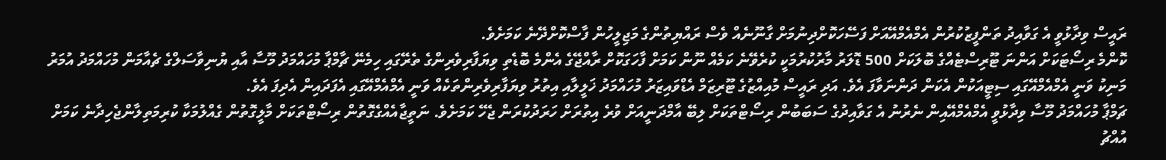ރައީސް ވިދާޅުވީ އެ ގަވާއިދު ތަންފީޒުކުރުން އެމްއެމްއޭއަށް ފަސޭހަކޮށްދިނުމަށް ގާނޫނެއް ވެސް ރައްޔިތުންގެ މަޖިލީހުން ފާސްކޮށްދޭނެ ކަމަށެވެ.
ކޮންމެ ރިސޯޓަކަށް އަންނަ ޓޫރިސްޓެއްގެ ބޮލަކަށް 500 ޑޮލަރު މާރުކުރުމަކީ ކުރެވޭނެ ކަމެއް ނޫން ކަމަށް ފާހަގަކޮށް ރާއްޖޭގެ އެންމެ ބޮޑެތި ވިޔަފާރިވެރިންގެ ތެރޭގައި ހިމެނޭ ޗާމްޕާ މުހައްމަދު މޫސާ އާއި ޔުނިވާސަލްގެ ޗެއާމަން މުހައްމަދު އުމަރު މަނިކު ވަނީ އެމްއެމްއޭގައި ސިޓީއަކުން އެކަން ދަންނަވާފަ އެވެ. އަދި ރައީސް މުއިއްޒުގެ ޓޫރިޒަމް އެޑްވައިޒަރު މުހައްމަދު ޚަލީލާއި އިތުރު ވިޔަފާރިވެރިންތަކެއް ވަނީ އެމްއެމްއޭގައި އެފަދައިން އެދިފަ އެވެ.
ޗަމްޕާ މުހައްމަދު މޫސާ ވިދާޅުވީ އެމްއެމްއޭއިން ނެރުނު އެ ގަވާއިދުގެ ސަބަބުން ރިސޯޓްތަކަށް ލިބޭ އާމްދަނީއަށް ވުރެ އިތުރަށް ހަރަދުކުރަން ޖެހޭ ކަމަށެވެ. ނަތީޖާއެއްގެގޮތުން ރިސޯޓްތަކަށް މާލީގޮތުން ގެއްލުމަކާ ކުރިމަތިލާންޖެހިދާނެ ކަމަށް އުއްޗު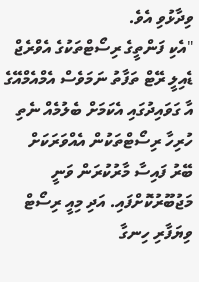ވިދާޅުވި އެވެ.
"އެކި ފަންތީގެ ރިސޯޓްތަކުގެ އެވްރެޖް ޑެއިލީ ރޭޓް ތަފާތު ނަމަވެސް އެމްއެމްއޭގެ އާ ގަވައިދުގައި އެކަމަށް ބެލުމެއް ނެތި ހުރިހާ ރިސޯޓްތަކުން އެއްވަރަކަށް ބޭރު ފައިސާ މާރުކުރަން ވަނީ މަޖުބޫރުކޮށްފައި. އަދި މިއީ ރިސޯޓް ވިޔަފާރި ހިނގާ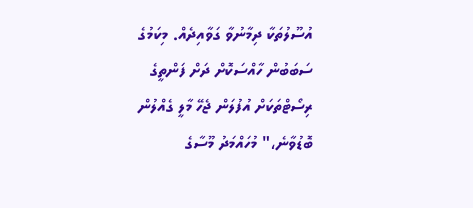އުސޫލުތަކާ ދިމާނުވާ ގަވާއިދެއް. މިކަމުގެ ސަބަބުން ހާއްސަކޮށް ދަށް ފަންތީގެ ރިސޯޓްތަކަށް އުފުލަން ޖެހޭ މާލީ ގެއްލުން ބޮޑުވާނެ،" މުހައްމަދު މޫސާގެ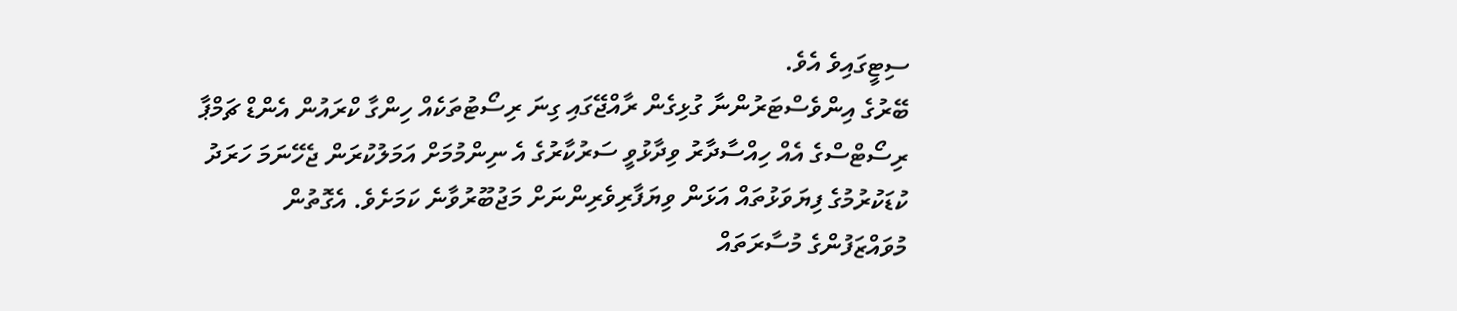ސިޓީގައިވެ އެވެ.
ބޭރުގެ އިންވެސްޓަރުންނާ ގުޅިގެން ރާއްޖޭގައި ގިނަ ރިސޯޓުތަކެއް ހިންގާ ކްރައުން އެންޑް ޗަމްޕާ ރިސޯޓްސްގެ އެއް ހިއްސާދާރު ވިދާޅުވީ ސަރުކާރުގެ އެ ނިންމުމަށް އަމަލުކުރަން ޖެހޭނަމަ ހަރަދު ކުޑަކުރުމުގެ ފިޔަވަޅުތައް އަޅަން ވިޔަފާރިވެރިންނަށް މަޖުބޫރުވާނެ ކަމަށެވެ. އެގޮތުން މުވައްޒަފުންގެ މުސާރަތައް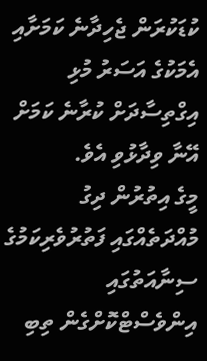ކުޑަކުރަން ޖެހިދާނެ ކަމަށާއި އެމަކުގެ އަސަރު މުޅި އިގްތިސާދަށް ކުރާނެ ކަމަށް އޭނާ ވިދާޅުވި އެވެ.
މީގެ އިތުރުން ދިގު މުއްދަތެއްގައި ފަތުރުވެރިކަމުގެ ސިނާއަތުގައި އިންވެސްޓްކޮށްގެން ތިބި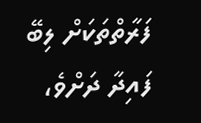ފަރާތްތަކަށް ލިބޭ ފައިދާ ދަށްވެ،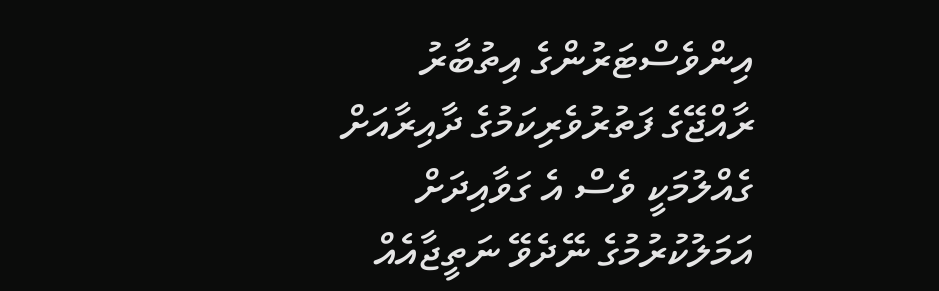އިންވެސްޓަރުންގެ އިތުބާރު ރާއްޖޭގެ ފަތުރުވެރިކަމުގެ ދާއިރާއަށް ގެއްލުމަކީ ވެސް އެ ގަވާއިދަށް އަމަލުކުރުމުގެ ނޭދެވޭ ނަތީޖާއެއް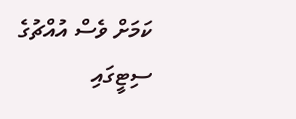ކަމަށް ވެސް އުއްޗުގެ ސިޓީގައި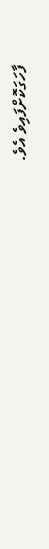ފާހަގަކޮށްފައިވެ އެވެ.